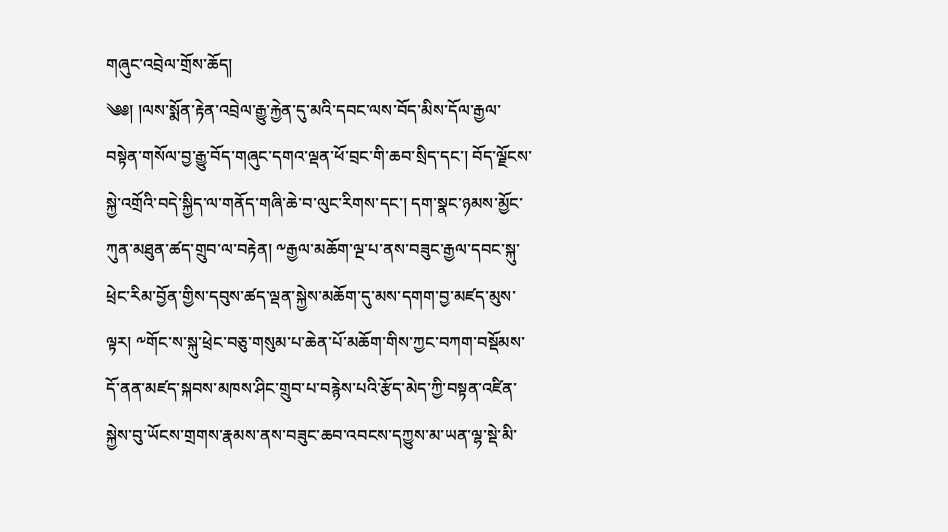གཞུང་འབྲེལ་གྲོས་ཆོད།
༄༅། །ལས་སྨོན་རྟེན་འབྲེལ་རྒྱུ་རྐྱེན་དུ་མའི་དབང་ལས་བོད་མིས་དོལ་རྒྱལ་བསྟེན་གསོལ་བྱ་རྒྱུ་བོད་གཞུང་དགའ་ལྡན་ཕོ་བྲང་གི་ཆབ་སྲིད་དང་། བོད་ལྗོངས་སྐྱེ་འགྲོའི་བདེ་སྐྱིད་ལ་གནོད་གཞི་ཆེ་བ་ལུང་རིགས་དང་། དག་སྣང་ཉམས་མྱོང་ཀུན་མཐུན་ཚད་གྲུབ་ལ་བརྟེན། ༸རྒྱལ་མཆོག་ལྔ་པ་ནས་བཟུང་རྒྱལ་དབང་སྐུ་ཕྲེང་རིམ་བྱོན་གྱིས་དབུས་ཚད་ལྡན་སྐྱེས་མཆོག་དུ་མས་དགག་བྱ་མཛད་མུས་ལྟར། ༸གོང་ས་སྐུ་ཕྲེང་བཅུ་གསུམ་པ་ཆེན་པོ་མཆོག་གིས་ཀྱང་བཀག་བསྡོམས་དོ་ནན་མཛད་སྐབས་མཁས་ཤིང་གྲུབ་པ་བརྙེས་པའི་རྩོད་མེད་ཀྱི་བསྟན་འཛིན་སྐྱེས་བུ་ཡོངས་གྲགས་རྣམས་ནས་བཟུང་ཆབ་འབངས་དཀྱུས་མ་ཡན་ལྷ་སྡེ་མི་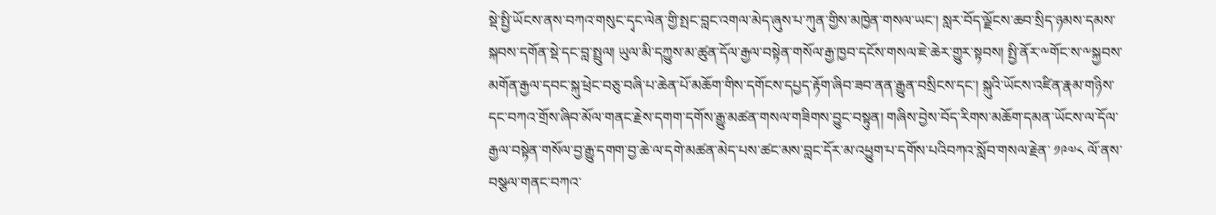སྡེ་སྤྱི་ཡོངས་ནས་བཀའ་གསུང་དྭང་ལེན་གྱི་སྤང་བླང་འགལ་མེད་ཞུས་པ་ཀུན་གྱིས་མཁྱེན་གསལ་ཡང་། སླར་བོད་ལྗོངས་ཆབ་སྲིད་ཉམས་དམས་སྐབས་དགོན་སྡེ་དང་བླ་སྤྲུལ། ཡུལ་མི་དཀྱུས་མ་ཚུན་དོལ་རྒྱལ་བསྟེན་གསོལ་རྒྱ་ཁྱབ་དངོས་གསལ་ཇེ་ཆེར་གྱུར་སྟབས། སྤྱི་ནོར་༸གོང་ས་༸སྐྱབས་མགོན་རྒྱལ་དབང་སྐུ་ཕྲེང་བཅུ་བཞི་པ་ཆེན་པོ་མཆོག་གིས་དགོངས་དཔྱད་རྟོག་ཞིབ་ཟབ་ནན་རྒྱུན་བསྲིངས་དང་། སྐུའི་ཡོངས་འཛིན་རྣམ་གཉིས་དང་བཀའ་གྲོས་ཞིབ་མོལ་གནང་རྗེས་དགག་དགོས་རྒྱུ་མཚན་གསལ་གཟིགས་བྱུང་བསྟུན། གཞིས་བྱེས་བོད་རིགས་མཆོག་དམན་ཡོངས་ལ་དོལ་རྒྱལ་བསྟེན་གསོལ་བྱ་རྒྱུ་དགག་བྱ་ཆེ་ལ་དགེ་མཚན་མེད་པས་ཚང་མས་བླང་དོར་མ་འཕྱུག་པ་དགོས་པའིབཀའ་སློབ་གསལ་རྗེན་ ༡༩༧༨ ལོ་ནས་བསྩལ་གནང་བཀའ་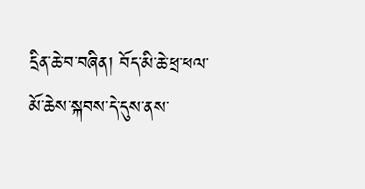དྲིན་ཆེ་བ་བཞིན། བོད་མི་ཆེ་ཕྲ་ཕལ་མོ་ཆེས་སྐབས་དེ་དུས་ནས་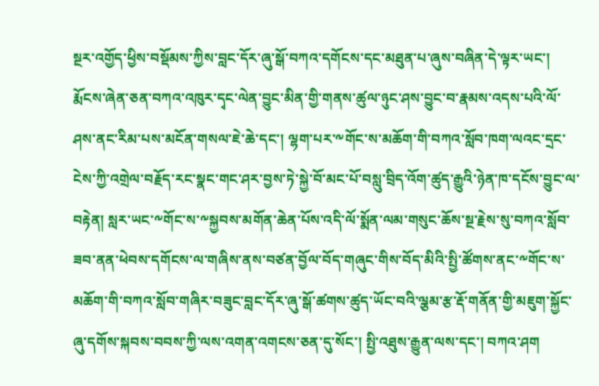སྔར་འགྱོད་ཕྱིས་བསྡོམས་ཀྱིས་བླང་དོར་ཞུ་སྒོ་བཀའ་དགོངས་དང་མཐུན་པ་ཞུས་བཞིན་དེ་ལྟར་ཡང་། རྨོངས་ཞེན་ཅན་བཀའ་འཁུར་དྭང་ལེན་བྱུང་མིན་གྱི་གནས་ཚུལ་ཉུང་ཤས་བྱུང་བ་རྣམས་འདས་པའི་ལོ་ཤས་ནང་རིམ་པས་མངོན་གསལ་ཇེ་ཆེ་དང་། ལྷག་པར་༸གོང་ས་མཆོག་གི་བཀའ་སློབ་ཁག་ལའང་དྲང་ངེས་ཀྱི་འགྲེལ་བརྗོད་རང་སྣང་གང་ཤར་བྱས་ཏེ་སྐྱེ་བོ་མང་པོ་བསླུ་བྲིད་འོག་ཚུད་རྒྱུའི་ཉེན་ཁ་དངོས་བྱུང་ལ་བརྟེན། སླར་ཡང་༸གོང་ས་༸སྐྱབས་མགོན་ཆེན་པོས་འདི་ལོ་སྨོན་ལམ་གསུང་ཆོས་སྔ་རྗེས་སུ་བཀའ་སློབ་ཟབ་ནན་ཕེབས་དགོངས་ལ་གཞིས་ནས་བཙན་བྱོལ་བོད་གཞུང་གིས་བོད་མིའི་སྤྱི་ཚོགས་ནང་༸གོང་ས་མཆོག་གི་བཀའ་སློབ་གཞིར་བཟུང་བླང་དོར་ཞུ་སྒོ་ཚགས་ཚུད་ཡོང་བའི་ལྕམ་རྩ་རྡོ་གནོན་གྱི་མཇུག་སྐྱོང་ཞུ་དགོས་སྐབས་བབས་ཀྱི་ལས་འགན་འགངས་ཅན་དུ་སོང་། སྤྱི་འཐུས་རྒྱུན་ལས་དང་། བཀའ་ཤག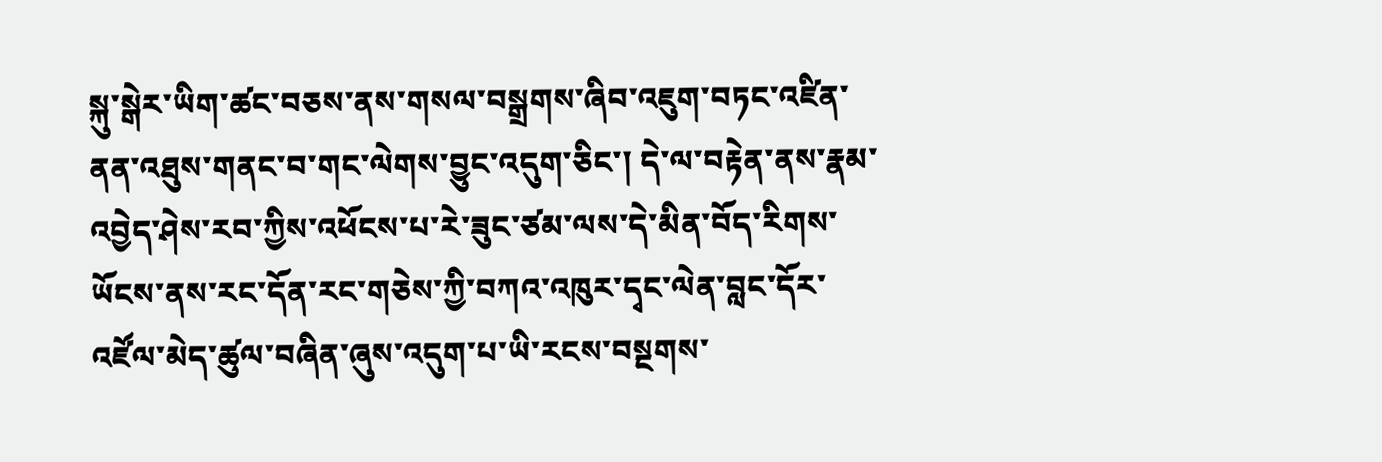སྐུ་སྒེར་ཡིག་ཚང་བཅས་ནས་གསལ་བསྒྲགས་ཞིབ་འཇུག་བཏང་འཛིན་ནན་འཐུས་གནང་བ་གང་ལེགས་བྱུང་འདུག་ཅིང་། དེ་ལ་བརྟེན་ནས་རྣམ་འབྱེད་ཤེས་རབ་ཀྱིས་འཕོངས་པ་རེ་ཟུང་ཙམ་ལས་དེ་མིན་བོད་རིགས་ཡོངས་ནས་རང་དོན་རང་གཅེས་ཀྱི་བཀའ་འཁུར་དྭང་ལེན་བླང་དོར་འཛོལ་མེད་ཚུལ་བཞིན་ཞུས་འདུག་པ་ཡི་རངས་བསྔགས་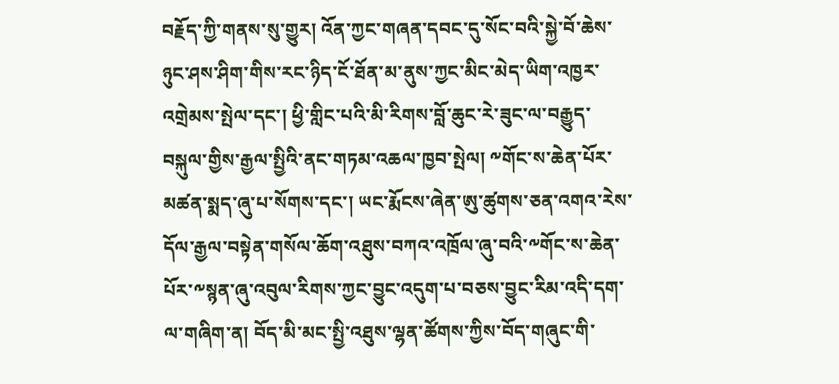བརྗོད་ཀྱི་གནས་སུ་གྱུར། འོན་ཀྱང་གཞན་དབང་དུ་སོང་བའི་སྐྱེ་བོ་ཆེས་ཉུང་ཤས་ཤིག་གིས་རང་ཉིད་ངོ་ཐོན་མ་ནུས་ཀྱང་མིང་མེད་ཡིག་འཁྱར་འགྲེམས་སྤེལ་དང་། ཕྱི་གླིང་པའི་མི་རིགས་བློ་ཆུང་རེ་ཟུང་ལ་བརྒྱུད་བསྐུལ་གྱིས་རྒྱལ་སྤྱིའི་ནང་གཏམ་འཆལ་ཁྱབ་སྤེལ། ༸གོང་ས་ཆེན་པོར་མཚན་སྨད་ཞུ་པ་སོགས་དང་། ཡང་རྨོངས་ཞེན་ཨུ་ཚུགས་ཅན་འགའ་རེས་དོལ་རྒྱལ་བསྟེན་གསོལ་ཆོག་འཐུས་བཀའ་འཁྲོལ་ཞུ་བའི་༸གོང་ས་ཆེན་པོར་༸སྙན་ཞུ་འབུལ་རིགས་ཀྱང་བྱུང་འདུག་པ་བཅས་བྱུང་རིམ་འདི་དག་ལ་གཞིག་ན། བོད་མི་མང་སྤྱི་འཐུས་ལྷན་ཚོགས་ཀྱིས་བོད་གཞུང་གི་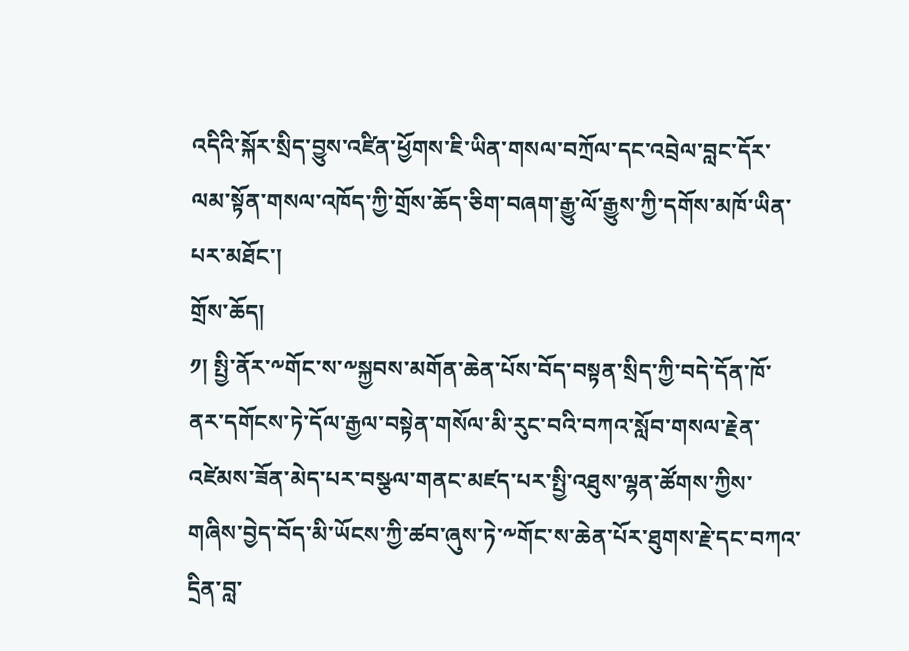འདིའི་སྐོར་སྲིད་བྱུས་འཛིན་ཕྱོགས་ཇི་ཡིན་གསལ་བཀྲོལ་དང་འབྲེལ་བླང་དོར་ལམ་སྟོན་གསལ་འཁོད་ཀྱི་གྲོས་ཆོད་ཅིག་བཞག་རྒྱུ་ལོ་རྒྱུས་ཀྱི་དགོས་མཁོ་ཡིན་པར་མཐོང་།
གྲོས་ཆོད།
༡། སྤྱི་ནོར་༸གོང་ས་༸སྐྱབས་མགོན་ཆེན་པོས་བོད་བསྟན་སྲིད་ཀྱི་བདེ་དོན་ཁོ་ནར་དགོངས་ཏེ་དོལ་རྒྱལ་བསྟེན་གསོལ་མི་རུང་བའི་བཀའ་སློབ་གསལ་རྗེན་འཛེམས་ཟོན་མེད་པར་བསྩལ་གནང་མཛད་པར་སྤྱི་འཐུས་ལྷན་ཚོགས་ཀྱིས་གཞིས་བྱེད་བོད་མི་ཡོངས་ཀྱི་ཚབ་ཞུས་ཏེ་༸གོང་ས་ཆེན་པོར་ཐུགས་རྗེ་དང་བཀའ་དྲིན་བླ་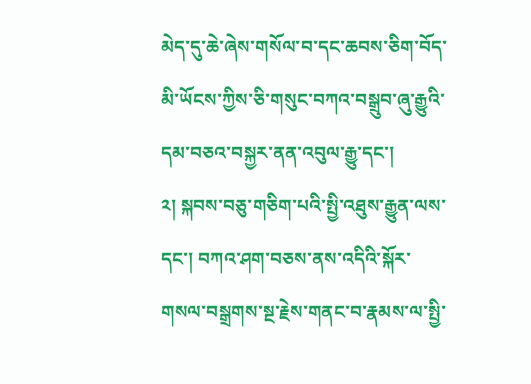མེད་དུ་ཆེ་ཞེས་གསོལ་བ་དང་ཆབས་ཅིག་བོད་མི་ཡོངས་ཀྱིས་ཅི་གསུང་བཀའ་བསྒྲུབ་ཞུ་རྒྱུའི་དམ་བཅའ་བསྐྱར་ནན་འབུལ་རྒྱུ་དང་།
༢། སྐབས་བཅུ་གཅིག་པའི་སྤྱི་འཐུས་རྒྱུན་ལས་དང་། བཀའ་ཤག་བཅས་ནས་འདིའི་སྐོར་གསལ་བསྒྲགས་སྔ་རྗེས་གནང་བ་རྣམས་ལ་སྤྱི་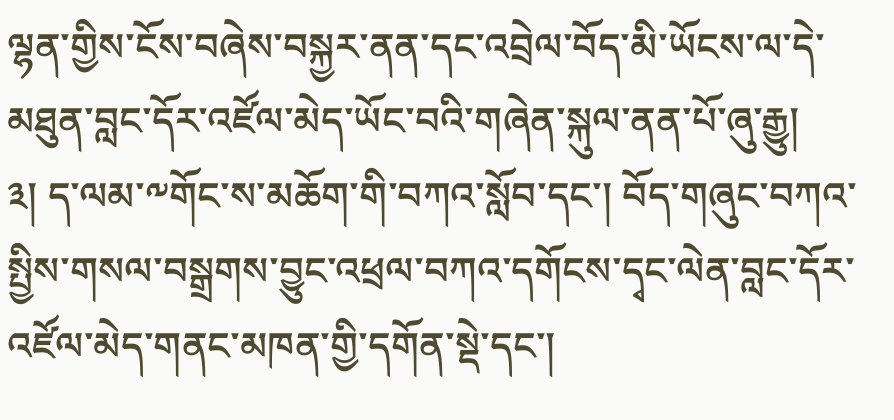ལྷན་གྱིས་ངོས་བཞེས་བསྐྱར་ནན་དང་འབྲེལ་བོད་མི་ཡོངས་ལ་དེ་མཐུན་བླང་དོར་འཛོལ་མེད་ཡོང་བའི་གཞེན་སྐུལ་ནན་པོ་ཞུ་རྒྱུ།
༣། ད་ལམ་༸གོང་ས་མཆོག་གི་བཀའ་སློབ་དང་། བོད་གཞུང་བཀའ་སྤྱིས་གསལ་བསྒྲགས་བྱུང་འཕྲལ་བཀའ་དགོངས་དྭང་ལེན་བླང་དོར་འཛོལ་མེད་གནང་མཁན་གྱི་དགོན་སྡེ་དང་།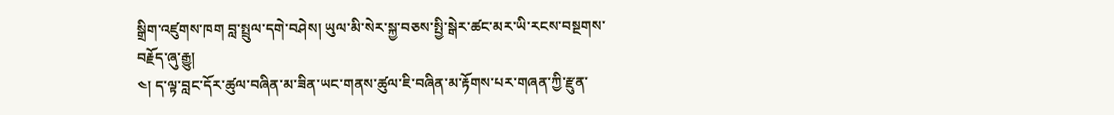སྒྲིག་འཛུགས་ཁག བླ་སྤྲུལ་དགེ་བཤེས། ཡུལ་མི་སེར་སྐྱ་བཅས་སྤྱི་སྒེར་ཚང་མར་ཡི་རངས་བསྔགས་བརྗོད་ཞུ་རྒྱུ།
༤། ད་ལྟ་བླང་དོར་ཚུལ་བཞིན་མ་ཟིན་ཡང་གནས་ཚུལ་ཇི་བཞིན་མ་རྟོགས་པར་གཞན་ཀྱི་རྫུན་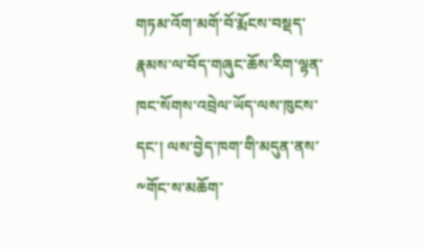གཏམ་འོག་མགོ་བོ་རྨོངས་བསྡད་རྣམས་ལ་བོད་གཞུང་ཆོས་རིག་ལྷན་ཁང་སོགས་འབྲེལ་ཡོད་ལས་ཁུངས་དང་། ལས་བྱེད་ཁག་གི་མདུན་ནས་༸གོང་ས་མཆོག་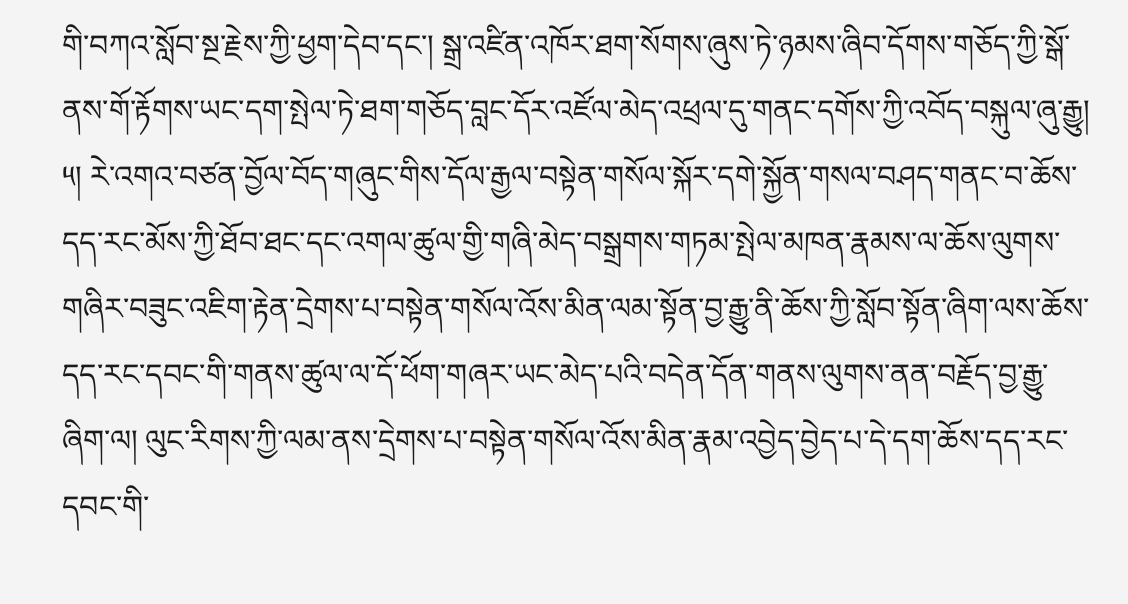གི་བཀའ་སློབ་སྔ་རྗེས་ཀྱི་ཕྱག་དེབ་དང་། སྒྲ་འཛིན་འཁོར་ཐག་སོགས་ཞུས་ཏེ་ཉམས་ཞིབ་དོགས་གཅོད་ཀྱི་སྒོ་ནས་གོ་རྟོགས་ཡང་དག་སྤེལ་ཏེ་ཐག་གཅོད་བླང་དོར་འཛོལ་མེད་འཕྲལ་དུ་གནང་དགོས་ཀྱི་འབོད་བསྐུལ་ཞུ་རྒྱུ།
༥། རེ་འགའ་བཙན་བྱོལ་བོད་གཞུང་གིས་དོལ་རྒྱལ་བསྟེན་གསོལ་སྐོར་དགེ་སྐྱོན་གསལ་བཤད་གནང་བ་ཆོས་དད་རང་མོས་ཀྱི་ཐོབ་ཐང་དང་འགལ་ཚུལ་གྱི་གཞི་མེད་བསྒྲགས་གཏམ་སྤེལ་མཁན་རྣམས་ལ་ཆོས་ལུགས་གཞིར་བཟུང་འཇིག་རྟེན་དྲེགས་པ་བསྟེན་གསོལ་འོས་མིན་ལམ་སྟོན་བྱ་རྒྱུ་ནི་ཆོས་ཀྱི་སློབ་སྟོན་ཞིག་ལས་ཆོས་དད་རང་དབང་གི་གནས་ཚུལ་ལ་དོ་ཕོག་གཞར་ཡང་མེད་པའི་བདེན་དོན་གནས་ལུགས་ནན་བརྗོད་བྱ་རྒྱུ་ཞིག་ལ། ལུང་རིགས་ཀྱི་ལམ་ནས་དྲེགས་པ་བསྟེན་གསོལ་འོས་མིན་རྣམ་འབྱེད་བྱེད་པ་དེ་དག་ཆོས་དད་རང་དབང་གི་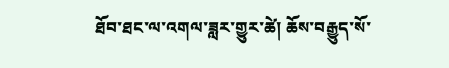ཐོབ་ཐང་ལ་འགལ་ཟླར་གྱུར་ཚེ། ཆོས་བརྒྱུད་སོ་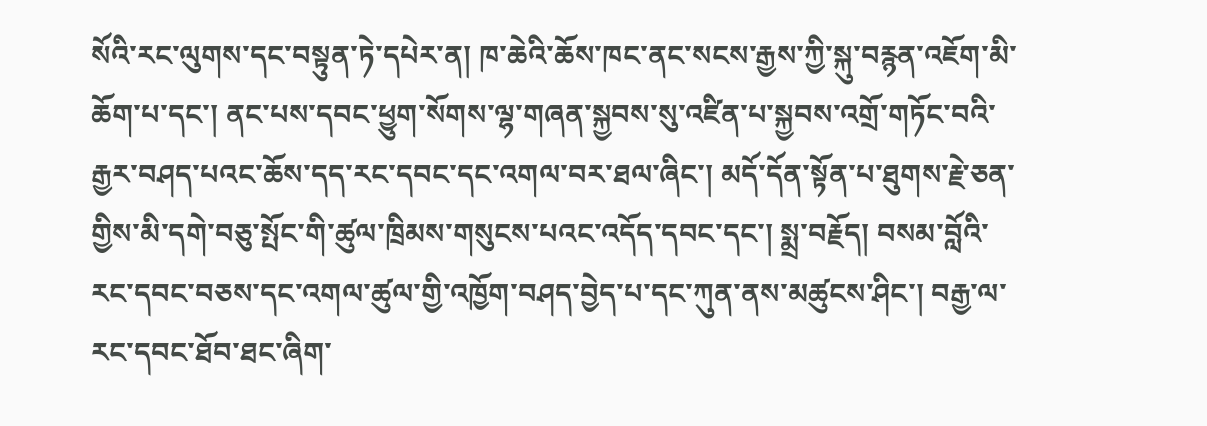སོའི་རང་ལུགས་དང་བསྟུན་ཏེ་དཔེར་ན། ཁ་ཆེའི་ཆོས་ཁང་ནང་སངས་རྒྱས་ཀྱི་སྐུ་བརྙན་འཇོག་མི་ཆོག་པ་དང་། ནང་པས་དབང་ཕྱུག་སོགས་ལྷ་གཞན་སྐྱབས་སུ་འཛིན་པ་སྐྱབས་འགྲོ་གཏོང་བའི་རྒྱར་བཤད་པའང་ཆོས་དད་རང་དབང་དང་འགལ་བར་ཐལ་ཞིང་། མདོ་དོན་སྟོན་པ་ཐུགས་རྗེ་ཅན་གྱིས་མི་དགེ་བཅུ་སྤོང་གི་ཚུལ་ཁྲིམས་གསུངས་པའང་འདོད་དབང་དང་། སྨྲ་བརྗོད། བསམ་བློའི་རང་དབང་བཅས་དང་འགལ་ཚུལ་གྱི་འཁྱོག་བཤད་བྱེད་པ་དང་ཀུན་ནས་མཚུངས་ཤིང་། བརྒྱ་ལ་རང་དབང་ཐོབ་ཐང་ཞིག་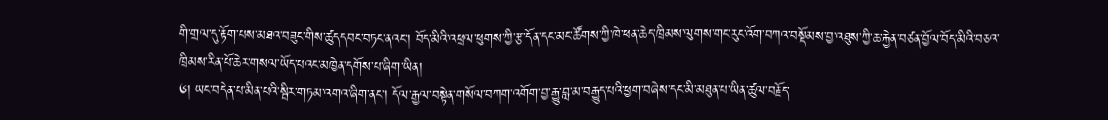གི་གྲལ་དུ་རྟོག་པས་མཐའ་བཟུང་གིས་ཚུདདབང་བཏང་ནའང་། བོད་མིའི་འཕྲལ་ཕུགས་ཀྱི་རྩ་དོན་དང་མང་ཚོགས་ཀྱི་ཁེ་ཕན་ཆེད་ཁྲིམས་ལུགས་གང་རུང་འོག་བཀའ་བསྡོམས་བྱ་འཐུས་ཀྱི་ཆ་རྐྱེན་བཙན་བྱོལ་བོད་མིའི་བཅའ་ཁྲིམས་རིན་པོ་ཆེར་གསལ་ཡོད་པའང་མཁྱེན་དགོས་པ་ཞིག་ཡིན།
༦། ཡང་བདེན་པ་མིན་པའི་སྦིར་གཏམ་འགའ་ཞིག་ནང་། དོལ་རྒྱལ་བསྟེན་གསོལ་བཀག་འགོག་བྱ་རྒྱུ་བླ་མ་བརྒྱུད་པའི་ཕྱག་བཞེས་དང་མི་མཐུན་པ་ཡིན་ཚུལ་བརྗོད་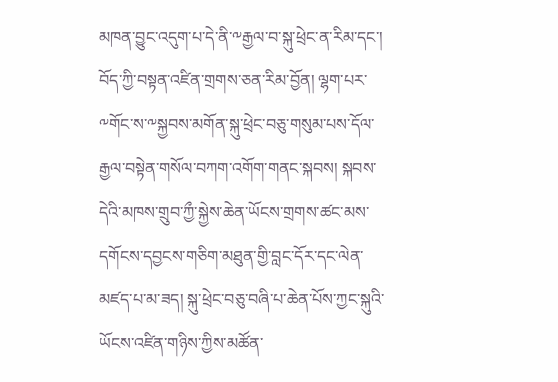མཁན་བྱུང་འདུག་པ་དེ་ནི་༸རྒྱལ་བ་སྐུ་ཕྲེང་ན་རིམ་དང་། བོད་ཀྱི་བསྟན་འཛིན་གྲགས་ཅན་རིམ་བྱོན། ལྷག་པར་༸གོང་ས་༸སྐྱབས་མགོན་སྐུ་ཕྲེང་བཅུ་གསུམ་པས་དོལ་རྒྱལ་བསྟེན་གསོལ་བཀག་འགོག་གནང་སྐབས། སྐབས་དེའི་མཁས་གྲུབ་ཀྱྀ་སྐྱེས་ཆེན་ཡོངས་གྲགས་ཚང་མས་དགོངས་དབྱངས་གཅིག་མཐུན་གྱི་བླང་དོར་དང་ལེན་མཛད་པ་མ་ཟད། སྐུ་ཕྲེང་བཅུ་བཞི་པ་ཆེན་པོས་ཀྱང་སྐུའི་ཡོངས་འཛིན་གཉིས་ཀྱིས་མཚོན་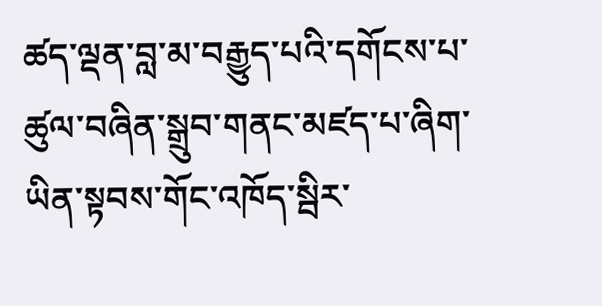ཚད་ལྡན་བླ་མ་བརྒྱུད་པའི་དགོངས་པ་ཚུལ་བཞིན་སྒྲུབ་གནང་མཛད་པ་ཞིག་ཡིན་སྟབས་གོང་འཁོད་སྦིར་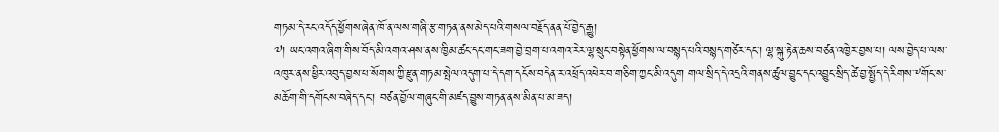གཏམ་དེ་རང་འདོད་ཕྱོགས་ཞེན་ཁོ་ན་ལས་གཞི་རྩ་གཏན་ནས་མེད་པའི་གསལ་བརྗོད་ནན་པོ་བྱེད་རྒྱུ།
༧། ཡང་འགའ་ཞིག་གིས་བོད་མི་འགའ་ཤས་ནས་ཁྱིམ་ཚང་དང་གང་ཟག་བྱེ་བྲག་པ་འགའ་རེར་ལྷ་སྲུང་བསྟེན་ཕྱོགས་ལ་བསྙད་པའི་བསྙད་གཙེར་དང་། ལྷ་སྐུ་རྟེན་ཆས་བཙན་འཁྱེར་བྱས་པ། ལས་བྱེད་པ་ལས་འཁུར་ནས་ཕྱིར་འབུད་བྱས་པ་སོགས་ཀྱི་རྫུན་གཏམ་སྤེལ་འདུག་པ་དེ་དག་དངོས་བདེན་ར་འཕྲོད་འཕེར་བ་གཅིག་ཀྱང་མི་འདུག གལ་སྲིད་དེ་འདྲའི་གནས་ཚུལ་བྱུང་དང་འབྱུང་སྲིད་ཚེ་བྱ་སྤྱོད་དེ་རིགས་༸གོང་ས་མཆོག་གི་དགོངས་བཞེད་དང་། བཙན་བྱོལ་གཞུང་གི་མཛད་བྱུས་གཏན་ནས་མིན་པ་མ་ཟད།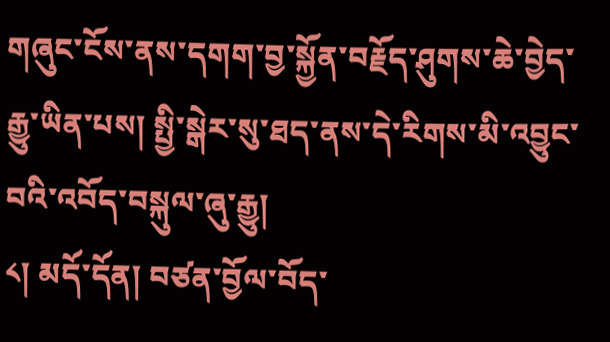གཞུང་ངོས་ནས་དགག་བྱ་སྐྱོན་བརྗོད་ཤུགས་ཆེ་བྱེད་རྒྱུ་ཡིན་པས། སྤྱི་སྒེར་སུ་ཐད་ནས་དེ་རིགས་མི་འབྱུང་བའི་འབོད་བསྐུལ་ཞུ་རྒྱུ།
༨། མདོ་དོན། བཙན་བྱོལ་བོད་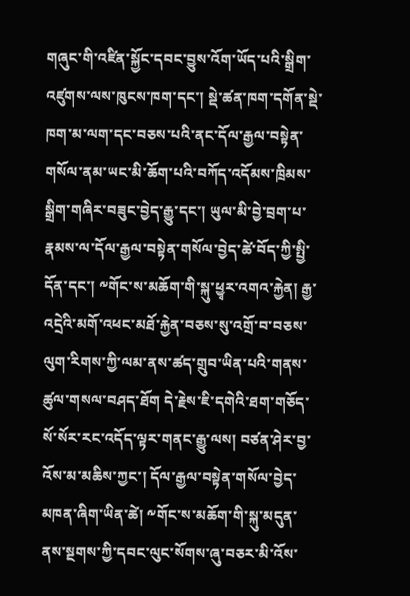གཞུང་གི་འཛིན་སྐྱོང་དབང་བྱུས་འོག་ཡོད་པའི་སྒྲིག་འཛུགས་ལས་ཁུངས་ཁག་དང་། སྡེ་ཚན་ཁག་དགོན་སྡེ་ཁག་མ་ལག་དང་བཅས་པའི་ནང་དོལ་རྒྱལ་བསྟེན་གསོལ་ནམ་ཡང་མི་ཆོག་པའི་བཀོད་འདོམས་ཁྲིམས་སྒྲིག་གཞིར་བཟུང་བྱེད་རྒྱུ་དང་། ཡུལ་མི་བྱེ་བྲག་པ་རྣམས་ལ་དོལ་རྒྱལ་བསྟེན་གསོལ་བྱེད་ཚེ་བོད་ཀྱི་སྤྱི་དོན་དང་། ༸གོང་ས་མཆོག་གི་སྐུ་ཕྱྭར་འགའ་རྐྱེན། རྒྱ་འདྲེའི་མགོ་འཕང་མཐོ་རྐྱེན་བཅས་སུ་འགྲོ་བ་བཅས་ལུག་རིགས་ཀྱི་ལམ་ནས་ཚད་གྲུབ་ཡིན་པའི་གནས་ཚུལ་གསལ་བཤད་ཐོག དེ་རྗེས་ཇི་དགེའི་ཐག་གཅོད་སོ་སོར་རང་འདོད་ལྟར་གནང་རྒྱུ་ལས། བཙན་ཤེར་བྱ་འོས་མ་མཆིས་ཀྱང་། དོལ་རྒྱལ་བསྟེན་གསོལ་བྱེད་མཁན་ཞིག་ཡིན་ཚེ། ༸གོང་ས་མཆོག་གི་སྐུ་མདུན་ནས་སྔགས་ཀྱི་དབང་ལུང་སོགས་ཞུ་བཅར་མི་འོས་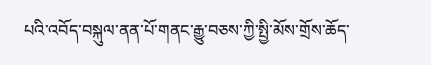པའི་འབོད་བསྐུལ་ནན་པོ་གནང་རྒྱུ་བཅས་ཀྱི་སྤྱི་མོས་གྲོས་ཆོད་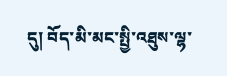དུ། བོད་མི་མང་སྤྱི་འཐུས་ལྷ་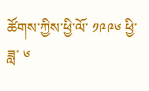ཚོགས་ཀྱིས་ཕྱི་ལོ་ ༡༩༩༦ ཕྱི་ཟླ་ ༦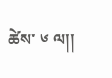ཚེས་ ༦ ལ།།